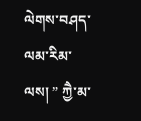ལེགས་བཤད་ལམ་རིམ་ལས། ” ཀྱཻ་མ་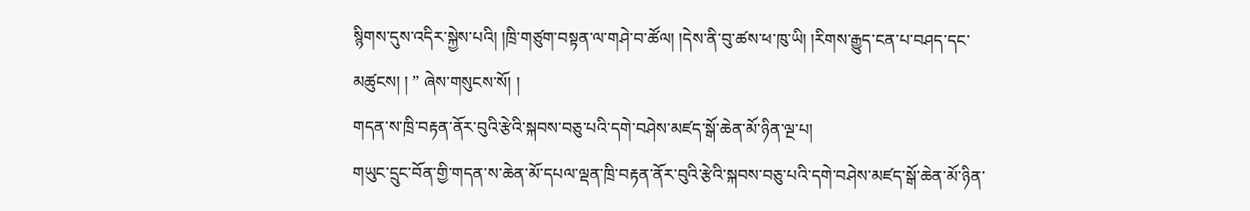སྙིགས་དུས་འདིར་སྐྱེས་པའི། །ཁྲི་གཙུག་བསྟན་ལ་གཤེ་བ་ཚོལ། །དེས་ནི་བུ་ཚས་ཕ་ཁུ་ཡི། །རིགས་རྒྱུད་ངན་པ་བཤད་དང་མཚུངས། ། ” ཞེས་གསུངས་སོ། །
གདན་ས་ཁྲི་བརྟན་ནོར་བུའི་རྩེའི་སྐབས་བཅུ་པའི་དགེ་བཤེས་མཛད་སྒོ་ཆེན་མོ་ཉིན་ལྔ་པ།
གཡུང་དྲུང་བོན་གྱི་གདན་ས་ཆེན་མོ་དཔལ་ལྡན་ཁྲི་བརྟན་ནོར་བུའི་རྩེའི་སྐབས་བཅུ་པའི་དགེ་བཤེས་མཛད་སྒོ་ཆེན་མོ་ཉིན་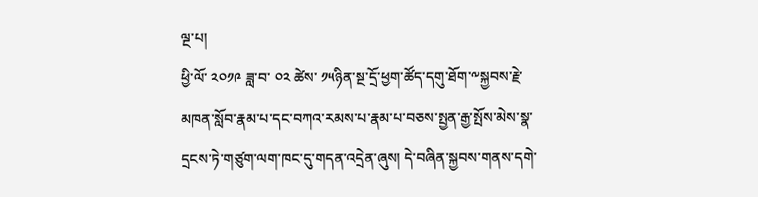ལྔ་པ།
ཕྱི་ལོ་ ༢༠༡༩ ཟླ་བ་ ༠༢ ཚེས་ ༡༥ཉིན་སྔ་དྲོ་ཕྱག་ཚོད་དགུ་ཐོག་༸སྐྱབས་རྗེ་མཁན་སློབ་རྣམ་པ་དང་བཀའ་རམས་པ་རྣམ་པ་བཅས་སྤྱན་རྒྱ་སྤོས་མེས་སྣ་དྲངས་ཏེ་གཙུག་ལག་ཁང་དུ་གདན་འདྲེན་ཞུས། དེ་བཞིན་སྐྱབས་གནས་དགེ་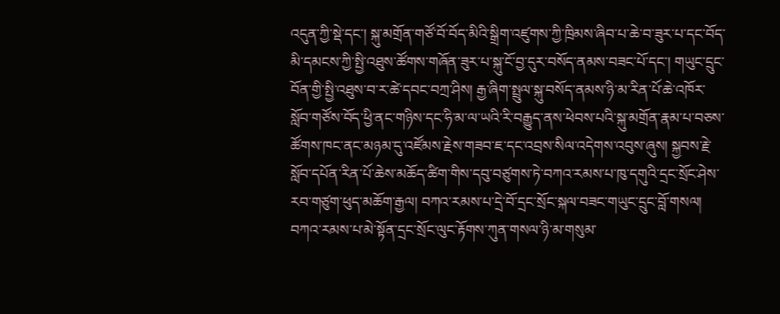འདུན་ཀྱི་སྡེ་དང་། སྐུ་མགྲོན་གཙོ་བོ་བོད་མིའི་སྒྲིག་འཛུགས་ཀྱི་ཁྲིམས་ཞིབ་པ་ཆེ་བ་ཟུར་པ་དང་བོད་མི་དམངས་ཀྱི་སྤྱི་འཐུས་ཚོགས་གཞོན་ཟུར་པ་སྐུ་ངོ་བྱ་དུར་བསོད་ནམས་བཟང་པོ་དང་། གཡུང་དྲུང་བོན་གྱི་སྤྱི་འཐུས་བ་ར་ཚེ་དབང་བཀྲ་ཤིས། རྒྱ་ཞིག་སྤྲུལ་སྐུ་བསོད་ནམས་ཉི་མ་རིན་པོ་ཆེ་འཁོར་སློབ་གཙོས་བོད་ཕྱི་ནང་གཉིས་དང་ཧི་མ་ལ་ཡའི་རི་བརྒྱུད་ནས་ཕེབས་པའི་སྐུ་མགྲོན་རྣམ་པ་བཅས་ཚོགས་ཁང་ནང་མཉམ་དུ་འཛོམས་རྗེས་གཟབ་ཇ་དང་འབྲས་སིལ་འདེགས་འབུས་ཞུས། སྐྱབས་རྗེ་སློབ་དཔོན་རིན་པོ་ཆེས་མཆོད་ཚིག་གིས་དབུ་བཙུགས་ཏེ་བཀའ་རམས་པ་ཁུ་དགུའི་དྲང་སྲོང་ཤེས་རབ་གཙུག་ཕུད་མཆོག་རྒྱལ། བཀའ་རམས་པ་དྲེ་བོ་དྲང་སྲོང་སྐལ་བཟང་གཡུང་དྲུང་བློ་གསལ། བཀའ་རམས་པ་མེ་སྟོན་དྲང་སྲོང་ལུང་རྟོགས་ཀུན་གསལ་ཉི་མ་གསུམ་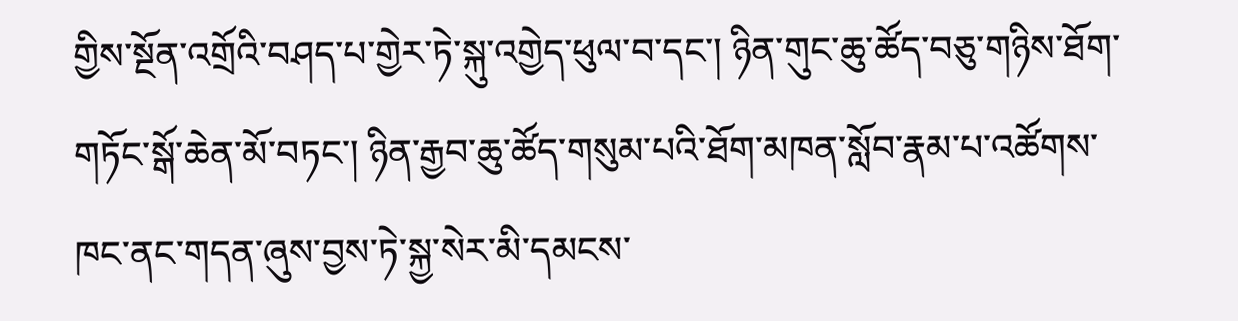གྱིས་སྔོན་འགྲོའི་བཤད་པ་གྱེར་ཏེ་སྐུ་འགྱེད་ཕུལ་བ་དང་། ཉིན་གུང་ཆུ་ཚོད་བཅུ་གཉིས་ཐོག་གཏོང་སྒོ་ཆེན་མོ་བཏང་། ཉིན་རྒྱབ་ཆུ་ཚོད་གསུམ་པའི་ཐོག་མཁན་སློབ་རྣམ་པ་འཚོགས་ཁང་ནང་གདན་ཞུས་བྱས་ཏེ་སྐྱ་སེར་མི་དམངས་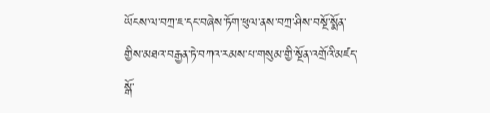ཡོངས་ལ་བཀྲ་ཇ་དང་བཞེས་ཏོག་ཕུལ་ནས་བཀྲ་ཤིས་བསྔོ་སྨོན་གྱིས་མཐའ་བརྒྱན་ཏེ་བཀའ་རམས་པ་གསུམ་གྱི་སྔོན་འགྲོའི་མཛད་སྒོ་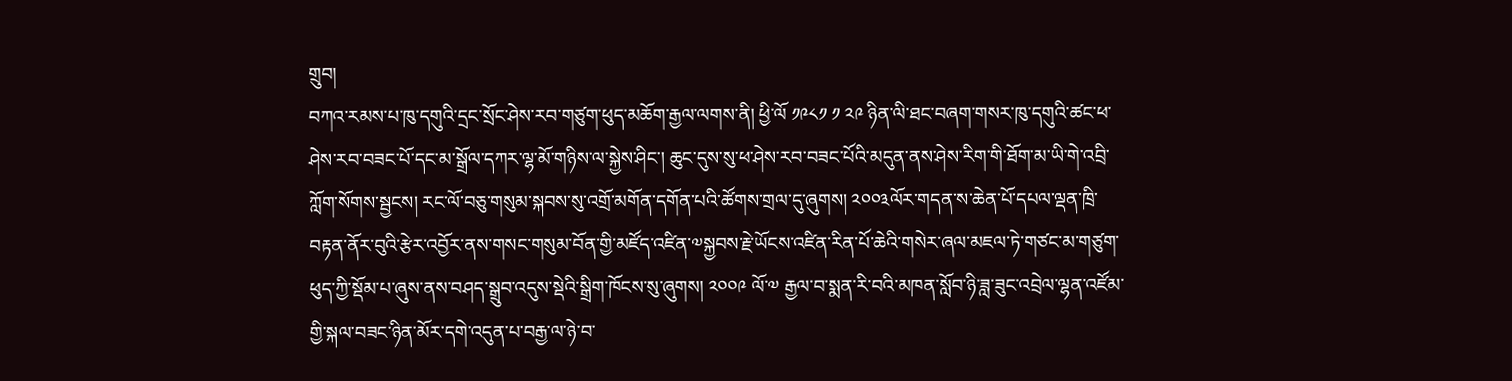གྲུབ།
བཀའ་རམས་པ་ཁུ་དགུའི་དྲང་སྲོང་ཤེས་རབ་གཙུག་ཕུད་མཆོག་རྒྱལ་ལགས་ནི། ཕྱི་ལོ ༡༩༨༡ ༡ ༢༩ ཉིན་ལི་ཐང་བཞག་གསར་ཁུ་དགུའི་ཚང་ཕ་ཤེས་རབ་བཟང་པོ་དང་མ་སྒྲོལ་དཀར་ལྷ་མོ་གཉིས་ལ་སྐྱེས་ཤིང་། ཆུང་དུས་སུ་ཕ་ཤེས་རབ་བཟང་པོའི་མདུན་ནས་ཤེས་རིག་གི་ཐོག་མ་ཡི་གེ་འབྲི་ཀློག་སོགས་སྦྱངས། རང་ལོ་བཅུ་གསུམ་སྐབས་སུ་འགྲོ་མགོན་དགོན་པའི་ཚོགས་གྲལ་དུ་ཞུགས། ༢༠༠༣ལོར་གདན་ས་ཆེན་པོ་དཔལ་ལྡན་ཁྲི་བརྟན་ནོར་བུའི་རྩེར་འབྱོར་ནས་གསང་གསུམ་བོན་གྱི་མཛོད་འཛིན་༧སྐྱབས་རྗེ་ཡོངས་འཛིན་རིན་པོ་ཆེའི་གསེར་ཞལ་མཇལ་ཏེ་གཙང་མ་གཙུག་ཕུད་ཀྱི་སྡོམ་པ་ཞུས་ནས་བཤད་སྒྲུབ་འདུས་སྡེའི་སྒྲིག་ཁོངས་སུ་ཞུགས། ༢༠༠༩ ལོ་༧ རྒྱལ་བ་སྨན་རི་བའི་མཁན་སློབ་ཉི་ཟླ་ཟུང་འབྲེལ་ལྷན་འཛོམ་གྱི་སྐལ་བཟང་ཉིན་མོར་དགེ་འདུན་པ་བརྒྱ་ལ་ཉེ་བ་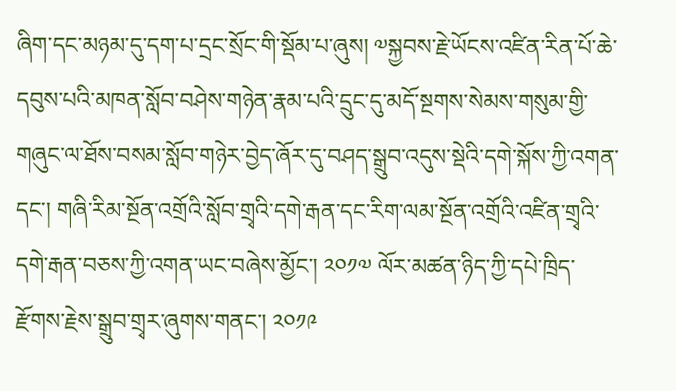ཞིག་དང་མཉམ་དུ་དག་པ་དྲང་སྲོང་གི་སྡོམ་པ་ཞུས། ༧སྐྱབས་རྗེ་ཡོངས་འཛིན་རིན་པོ་ཆེ་དབུས་པའི་མཁན་སློབ་བཤེས་གཉེན་རྣམ་པའི་དྲུང་དུ་མདོ་སྔགས་སེམས་གསུམ་གྱི་གཞུང་ལ་ཐོས་བསམ་སློབ་གཉེར་བྱེད་ཞོར་དུ་བཤད་སྒྲུབ་འདུས་སྡེའི་དགེ་སྐོས་ཀྱི་འགན་དང་། གཞི་རིམ་སྔོན་འགྲོའི་སློབ་གྲྭའི་དགེ་རྒན་དང་རིག་ལམ་སྔོན་འགྲོའི་འཛིན་གྲྭའི་དགེ་རྒན་བཅས་ཀྱི་འགན་ཡང་བཞེས་མྱོང་། ༢༠༡༧ ལོར་མཚན་ཉིད་ཀྱི་དཔེ་ཁྲིད་རྫོགས་རྗེས་སྒྲུབ་གྲྭར་ཞུགས་གནང་། ༢༠༡༩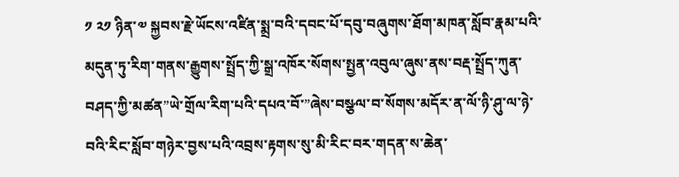༡ ༢༡ ཉིན་༧ སྐྱབས་རྗེ་ཡོངས་འཛིན་སྨྲ་བའི་དབང་པོ་དབུ་བཞུགས་ཐོག་མཁན་སློབ་རྣམ་པའི་མདུན་ཏུ་རིག་གནས་རྒྱུགས་སྤྲོད་ཀྱི་སྒྲ་འཁོར་སོགས་སྤྱན་འབུལ་ཞུས་ནས་བརྡ་སྤྲོད་ཀུན་བཤད་ཀྱི་མཚན”ཡེ་གྲོལ་རིག་པའི་དཔའ་བོ་”ཞེས་བསྩལ་བ་སོགས་མདོར་ན་ལོ་ཉི་ཤུ་ལ་ཉེ་བའི་རིང་སློབ་གཉེར་བྱས་པའི་འབྲས་རྟགས་སུ་མི་རིང་བར་གདན་ས་ཆེན་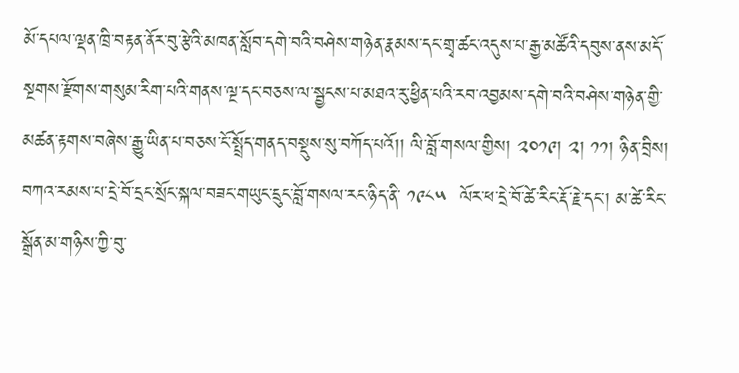མོ་དཔལ་ལྡན་ཁྲི་བརྟན་ནོར་བུ་རྩེའི་མཁན་སློབ་དགེ་བའི་བཤེས་གཉེན་རྣམས་དང་གྲྭ་ཚང་འདུས་པ་རྒྱ་མཚོའི་དབུས་ནས་མདོ་སྔགས་རྫོགས་གསུམ་རིག་པའི་གནས་ལྔ་དང་བཅས་ལ་སྦྱངས་པ་མཐའ་རུ་ཕྱིན་པའི་རབ་འབྱམས་དགེ་བའི་བཤེས་གཉེན་གྱི་མཚན་རྟགས་བཞེས་རྒྱུ་ཡིན་པ་བཅས་ངོ་སྤྲོད་གནད་བསྡུས་སུ་བཀོད་པའོ།། ལི་བློ་གསལ་གྱིས། ༢༠༡༩། ༢། ༡༡། ཉིན་བྲིས།
བཀའ་རམས་པ་དྲེ་བོ་དྲང་སྲོང་སྐལ་བཟང་གཡུང་དྲུང་བློ་གསལ་རང་ཉིད་ནི་ ༡༩༨༥  ལོར་ཕ་དྲེ་བོ་ཚེ་རིང་རྡོ་རྗེ་དང་། མ་ཚེ་རིང་སྒྲོན་མ་གཉིས་ཀྱི་བུ་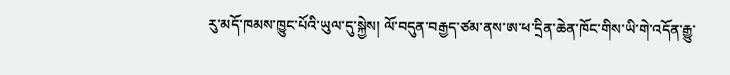རུ་མདོ་ཁམས་ཁྱུང་པོའི་ཡུལ་དུ་སྐྱེས། ལོ་བདུན་བརྒྱད་ཙམ་ནས་ཨ་ཕ་དྲིན་ཆེན་ཁོང་གིས་ཡི་གེ་འདོན་རྒྱུ་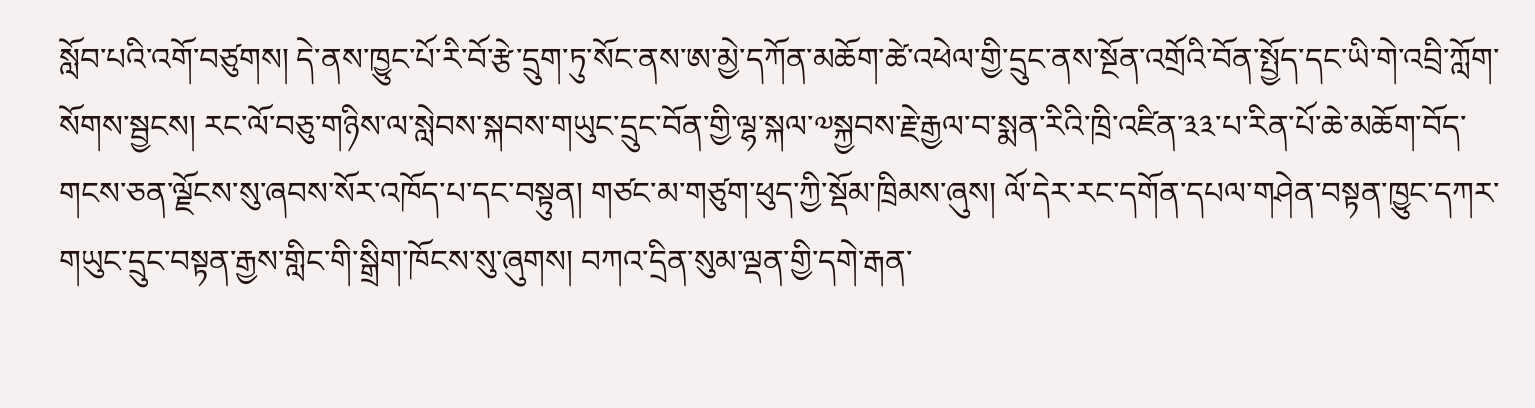སློབ་པའི་འགོ་བཙུགས། དེ་ནས་ཁྱུང་པོ་རི་བོ་རྩེ་དྲུག་ཏུ་སོང་ནས་ཨ་མྱེ་དཀོན་མཆོག་ཚེ་འཕེལ་གྱི་དྲུང་ནས་སྔོན་འགྲོའི་བོན་སྤྱོད་དང་ཡི་གེ་འབྲི་ཀློག་སོགས་སྦྱངས། རང་ལོ་བཅུ་གཉིས་ལ་སླེབས་སྐབས་གཡུང་དྲུང་བོན་གྱི་ལྷ་སྐལ་༧སྐྱབས་རྗེ་རྒྱལ་བ་སྨན་རིའི་ཁྲི་འཛིན་༣༣་པ་རིན་པོ་ཆེ་མཆོག་བོད་གངས་ཅན་ལྗོངས་སུ་ཞབས་སོར་འཁོད་པ་དང་བསྟུན། གཙང་མ་གཙུག་ཕུད་ཀྱི་སྡོམ་ཁྲིམས་ཞུས། ལོ་དེར་རང་དགོན་དཔལ་གཤེན་བསྟན་ཁྱུང་དཀར་གཡུང་དྲུང་བསྟན་རྒྱས་གླིང་གི་སྒྲིག་ཁོངས་སུ་ཞུགས། བཀའ་དྲིན་སུམ་ལྡན་གྱི་དགེ་རྒན་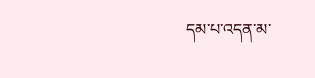དམ་པ་འདན་མ་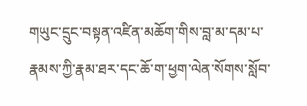གཡུང་དྲུང་བསྟན་འཛིན་མཆོག་གིས་བླ་མ་དམ་པ་རྣམས་ཀྱི་རྣམ་ཐར་དང་ཆོ་ག་ཕྱག་ལེན་སོགས་སློབ་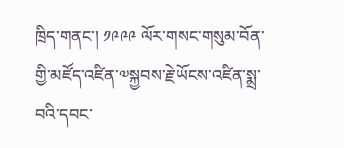ཁྲིད་གནང་། ༡༩༩༩ ལོར་གསང་གསུམ་བོན་གྱི་མཛོད་འཛིན་༧སྐྱབས་རྗེ་ཡོངས་འཛིན་སྨྲ་བའི་དབང་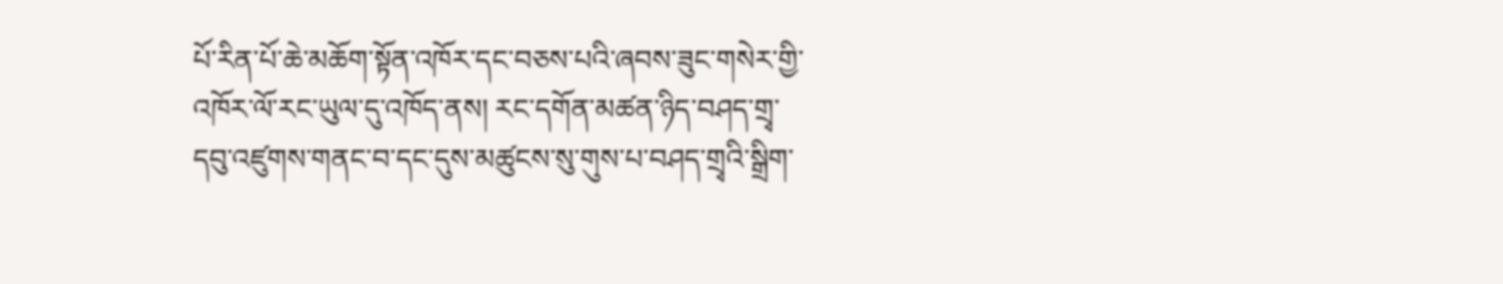པོ་རིན་པོ་ཆེ་མཆོག་སྟོན་འཁོར་དང་བཅས་པའི་ཞབས་ཟུང་གསེར་གྱི་འཁོར་ལོ་རང་ཡུལ་དུ་འཁོད་ནས། རང་དགོན་མཚན་ཉིད་བཤད་གྲྭ་དབུ་འཛུགས་གནང་བ་དང་དུས་མཚུངས་སུ་གུས་པ་བཤད་གྲྭའི་སྒྲིག་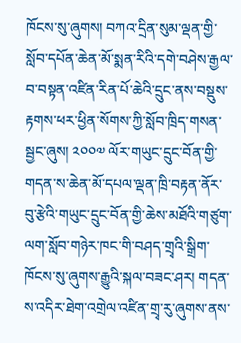ཁོངས་སུ་ཞུགས། བཀའ་དྲིན་སུམ་ལྡན་གྱི་སློབ་དཔོན་ཆེན་མོ་སྨན་རིའི་དགེ་བཤེས་རྒྱལ་བ་བསྟན་འཛིན་རིན་པོ་ཆེའི་དྲུང་ནས་བསྡུས་རྟགས་ཕར་ཕྱིན་སོགས་ཀྱི་སློབ་ཁྲིད་གསན་སྦྱང་ཞུས། ༢༠༠༧ ལོར་གཡུང་དྲུང་བོན་གྱི་གདན་ས་ཆེན་མོ་དཔལ་ལྡན་ཁྲི་བརྟན་ནོར་བུ་རྩེའི་གཡུང་དྲུང་བོན་གྱི་ཆེས་མཐོའི་གཙུག་ལག་སློབ་གཉེར་ཁང་གི་བཤད་གྲྭའི་སྒྲིག་ཁོངས་སུ་ཞུགས་རྒྱུའི་སྐལ་བཟང་ཤར། གདན་ས་འདིར་ཐེག་འགྲེལ་འཛིན་གྲྭ་རུ་ཞུགས་ནས་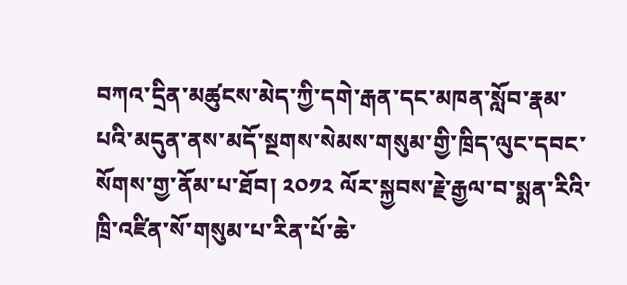བཀའ་དྲིན་མཚུངས་མེད་ཀྱི་དགེ་རྒན་དང་མཁན་སློབ་རྣམ་པའི་མདུན་ནས་མདོ་སྔགས་སེམས་གསུམ་གྱི་ཁྲིད་ལུང་དབང་སོགས་གྱ་ནོམ་པ་ཐོབ། ༢༠༡༢ ལོར་སྐྱབས་རྗེ་རྒྱལ་བ་སྨན་རིའི་ཁྲི་འཛིན་སོ་གསུམ་པ་རིན་པོ་ཆེ་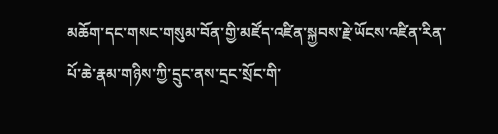མཆོག་དང་གསང་གསུམ་བོན་གྱི་མཛོད་འཛིན་སྐྱབས་རྗེ་ཡོངས་འཛིན་རིན་པོ་ཆེ་རྣམ་གཉིས་ཀྱི་དྲུང་ནས་དྲང་སྲོང་གི་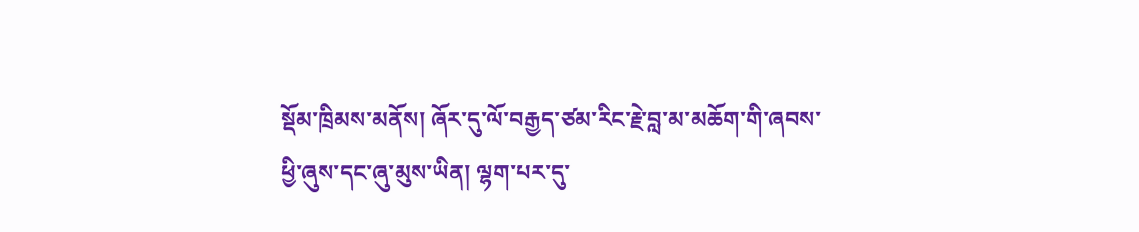སྡོམ་ཁྲིམས་མནོས། ཞོར་དུ་ལོ་བརྒྱད་ཙམ་རིང་རྗེ་བླ་མ་མཆོག་གི་ཞབས་ཕྱི་ཞུས་དང་ཞུ་མུས་ཡིན། ལྷག་པར་དུ་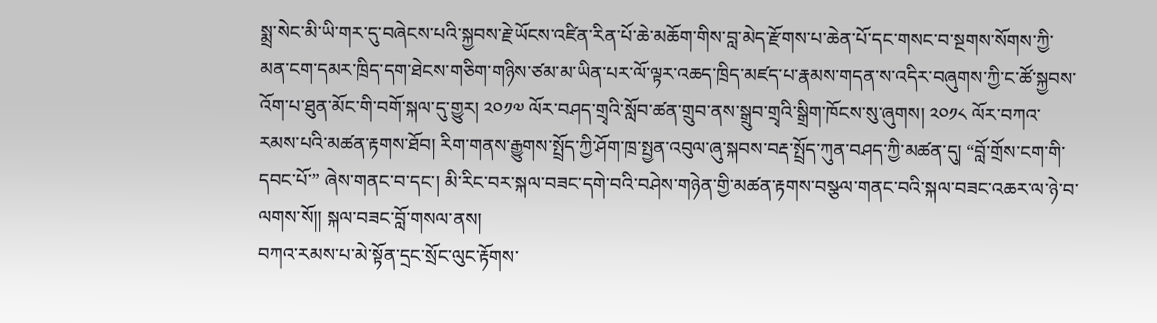སྨྲ་སེང་མི་ཡི་གར་དུ་བཞེངས་པའི་སྐྱབས་རྗེ་ཡོངས་འཛིན་རིན་པོ་ཆེ་མཆོག་གིས་བླ་མེད་རྫོགས་པ་ཆེན་པོ་དང་གསང་བ་སྔགས་སོགས་ཀྱི་མན་ངག་དམར་ཁྲིད་དག་ཐེངས་གཅིག་གཉིས་ཙམ་མ་ཡིན་པར་ལོ་ལྟར་འཆད་ཁྲིད་མཛད་པ་རྣམས་གདན་ས་འདིར་བཞུགས་ཀྱི་ང་ཚོ་སྐྱབས་འོག་པ་ཐུན་མོང་གི་བགོ་སྐལ་དུ་གྱུར། ༢༠༡༧ ལོར་བཤད་གྲྭའི་སློབ་ཚན་གྲུབ་ནས་སྒྲུབ་གྲྭའི་སྒྲིག་ཁོངས་སུ་ཞུགས། ༢༠༡༨ ལོར་བཀའ་རམས་པའི་མཚན་རྟགས་ཐོབ། རིག་གནས་རྒྱུགས་སྤྲོད་ཀྱི་ཤོག་ཁྲ་སྤྱན་འབུལ་ཞུ་སྐབས་བརྡ་སྤྲོད་ཀུན་བཤད་ཀྱི་མཚན་དུ། “བློ་གྲོས་ངག་གི་དབང་པོ་” ཞེས་གནང་བ་དང་། མི་རིང་བར་སྐལ་བཟང་དགེ་བའི་བཤེས་གཉེན་གྱི་མཚན་རྟགས་བསྩལ་གནང་བའི་སྐལ་བཟང་འཆར་ལ་ཉེ་བ་ལགས་སོ།། སྐལ་བཟང་བློ་གསལ་ནས།
བཀའ་རམས་པ་མེ་སྟོན་དྲང་སྲོང་ལུང་རྟོགས་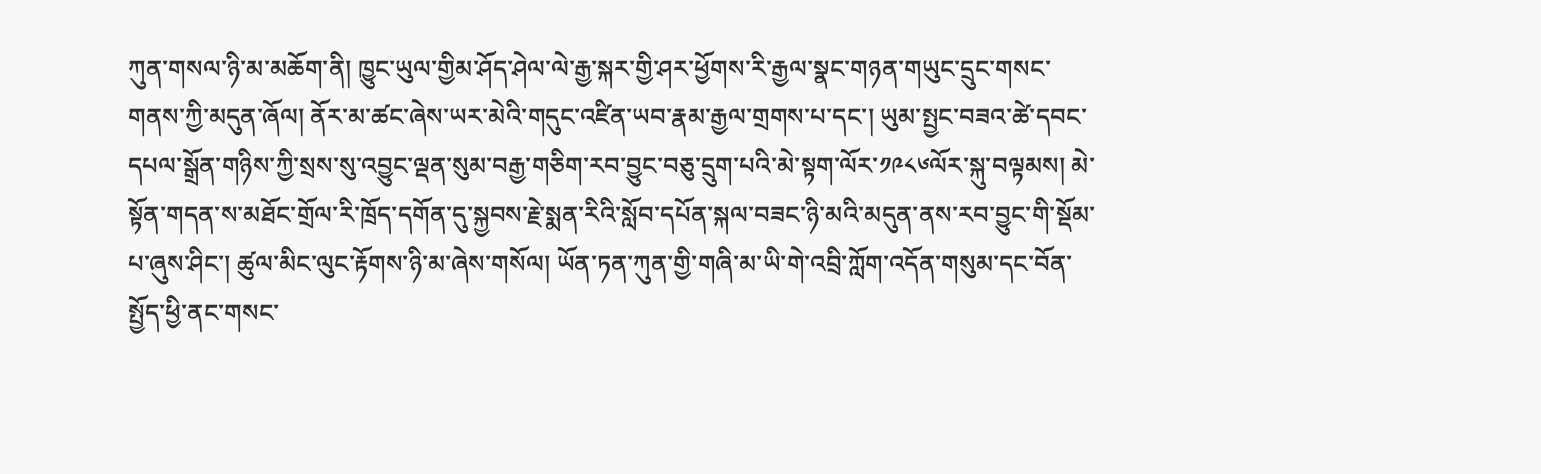ཀུན་གསལ་ཉི་མ་མཆོག་ནི། ཁྱུང་ཡུལ་གྱིམ་ཤོད་ཤེལ་ལེ་རྒྱ་སྐར་གྱི་ཤར་ཕྱོགས་རི་རྒྱལ་སྣང་གཉན་གཡུང་དྲུང་གསང་གནས་ཀྱི་མདུན་ཞོལ། ནོར་མ་ཚང་ཞེས་ཡར་མེའི་གདུང་འཛིན་ཡབ་རྣམ་རྒྱལ་གྲགས་པ་དང་། ཡུམ་སྤྱང་བཟའ་ཚེ་དབང་དཔལ་སྒྲོན་གཉིས་ཀྱི་སྲས་སུ་འབྱུང་ལྡན་སུམ་བརྒྱ་གཅིག་རབ་བྱུང་བཅུ་དྲུག་པའི་མེ་སྟག་ལོར་༡༩༨༦ལོར་སྐུ་བལྟམས། མེ་སྟོན་གདན་ས་མཐོང་གྲོལ་རི་ཁྲོད་དགོན་དུ་སྐྱབས་རྗེ་སྨན་རིའི་སློབ་དཔོན་སྐལ་བཟང་ཉི་མའི་མདུན་ནས་རབ་བྱུང་གི་སྡོམ་པ་ཞུས་ཤིང་། ཚུལ་མིང་ལུང་རྟོགས་ཉི་མ་ཞེས་གསོལ། ཡོན་ཏན་ཀུན་གྱི་གཞི་མ་ཡི་གེ་འབྲི་ཀློག་འདོན་གསུམ་དང་བོན་སྤྱོད་ཕྱི་ནང་གསང་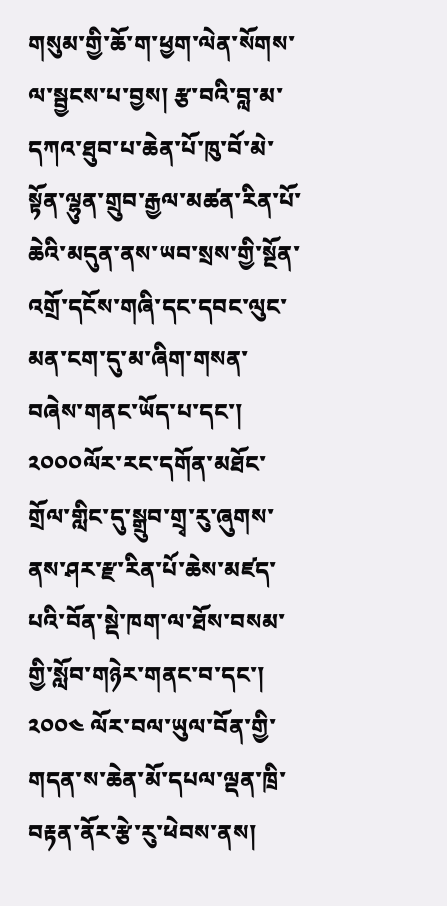གསུམ་གྱི་ཆོ་ག་ཕྱག་ལེན་སོགས་ལ་སྦྱངས་པ་བྱས། རྩ་བའི་བླ་མ་དཀའ་ཐུབ་པ་ཆེན་པོ་ཁུ་བོ་མེ་སྟོན་ལྷུན་གྲུབ་རྒྱལ་མཚན་རིན་པོ་ཆེའི་མདུན་ནས་ཡབ་སྲས་གྱི་སྔོན་འགྲོ་དངོས་གཞི་དང་དབང་ལུང་མན་ངག་དུ་མ་ཞིག་གསན་བཞེས་གནང་ཡོད་པ་དང་། ༢༠༠༠ལོར་རང་དགོན་མཐོང་གྲོལ་གླིང་དུ་སྒྲུབ་གྲྭ་རུ་ཞུགས་ནས་ཤར་རྫ་རིན་པོ་ཆེས་མཛད་པའི་བོན་སྡེ་ཁག་ལ་ཐོས་བསམ་གྱི་སློབ་གཉེར་གནང་བ་དང་། ༢༠༠༤ ལོར་བལ་ཡུལ་བོན་གྱི་གདན་ས་ཆེན་མོ་དཔལ་ལྡན་ཁྲི་བརྟན་ནོར་རྩེ་རུ་ཕེབས་ནས།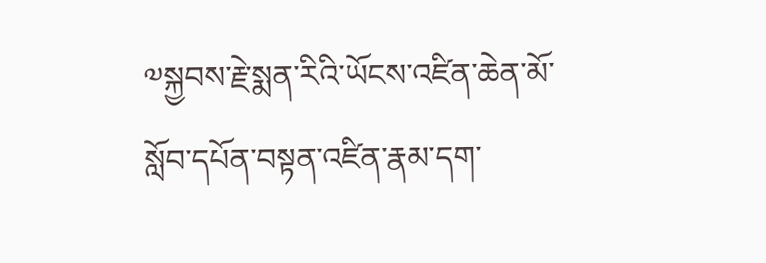༧སྐྱབས་རྗེ་སྨན་རིའི་ཡོངས་འཛིན་ཆེན་མོ་སློབ་དཔོན་བསྟན་འཛིན་རྣམ་དག་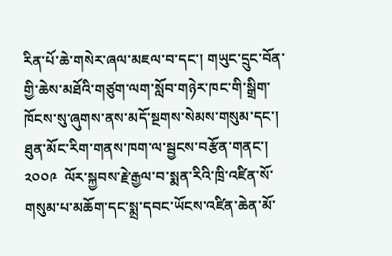རིན་པོ་ཆེ་གསེར་ཞལ་མཇལ་བ་དང་། གཡུང་དྲུང་བོན་གྱི་ཆེས་མཐོའི་གཙུག་ལག་སློབ་གཉེར་ཁང་གི་སྒྲིག་ཁོངས་སུ་ཞུགས་ནས་མདོ་སྔགས་སེམས་གསུམ་དང་། ཐུན་མོང་རིག་གནས་ཁག་ལ་སྦྱངས་བརྩོན་གནང་། ༢༠༠༩  ལོར་སྐྱབས་རྗེ་རྒྱལ་བ་སྨན་རིའི་ཁྲི་འཛིན་སོ་གསུམ་པ་མཆོག་དང་སྨྲ་དབང་ཡོངས་འཛིན་ཆེན་མོ་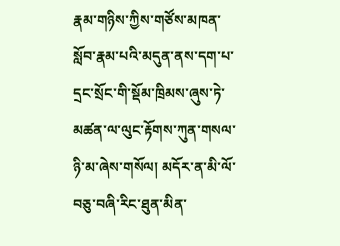རྣམ་གཉིས་ཀྱིས་གཙོས་མཁན་སློབ་རྣམ་པའི་མདུན་ནས་དག་པ་དྲང་སྲོང་གི་སྡོམ་ཁྲིམས་ཞུས་ཏེ་མཚན་ལ་ལུང་རྟོགས་ཀུན་གསལ་ཉི་མ་ཞེས་གསོལ། མདོར་ན་མི་ལོ་བཅུ་བཞི་རིང་ཐུན་མིན་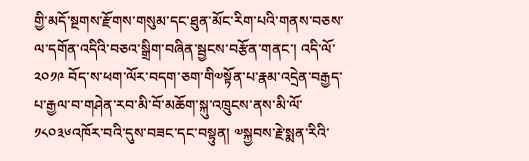གྱི་མདོ་སྔགས་རྫོགས་གསུམ་དང་ཐུན་མོང་རིག་པའི་གནས་བཅས་ལ་དགོན་འདིའི་བཅའ་སྒྲིག་བཞིན་སྦྱངས་བརྩོན་གནང་། འདི་ལོ་ ༢༠༡༩ བོད་ས་ཕག་ལོར་བདག་ཅག་གི༧སྟོན་པ་རྣམ་འདྲེན་བརྒྱད་པ་རྒྱལ་བ་གཤེན་རབ་མི་བོ་མཆོག་སྐུ་འཁྲུངས་ནས་མི་ལོ་༡༨༠༣༦འཁོར་བའི་དུས་བཟང་དང་བསྟུན། ༧སྐྱབས་རྗེ་སྨན་རིའི་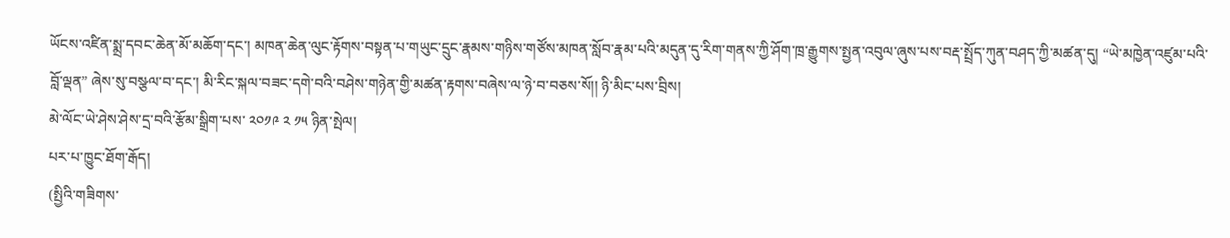ཡོངས་འཛིན་སྨྲ་དབང་ཆེན་མོ་མཆོག་དང་། མཁན་ཆེན་ལུང་རྟོགས་བསྟན་པ་གཡུང་དྲུང་རྣམས་གཉིས་གཙོས་མཁན་སློབ་རྣམ་པའི་མདུན་དུ་རིག་གནས་ཀྱི་ཤོག་ཁྲ་རྒྱུགས་སྤྱན་འབུལ་ཞུས་པས་བརྡ་སྤྲོད་ཀུན་བཤད་ཀྱི་མཚན་དུ། “ཡེ་མཁྱེན་འཛུམ་པའི་བློ་ལྡན” ཞེས་སུ་བསྩལ་བ་དང་། མི་རིང་སྐལ་བཟང་དགེ་བའི་བཤེས་གཉེན་གྱི་མཚན་རྟགས་བཞེས་ལ་ཉེ་བ་བཅས་སོ།། ཉི་མིང་པས་བྲིས།
མེ་ལོང་ཡེ་ཤེས་ཤེས་དྲ་བའི་རྩོམ་སྒྲིག་པས་ ༢༠༡༩ ༢ ༡༥ ཉིན་སྤེལ།
པར་པ་ཁྱུང་ཐོག་རྒོད།
(སྤྱིའི་གཟིགས་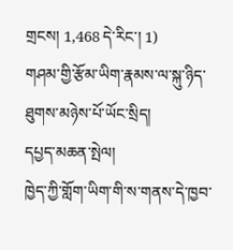གྲངས། 1,468 དེ་རིང་། 1)
གཤམ་གྱི་རྩོམ་ཡིག་རྣམས་ལ་སྐུ་ཉིད་ཐུགས་མཉེས་པོ་ཡོང་སྲིད།
དཔྱད་མཆན་སྤེལ།
ཁྱེད་ཀྱི་གློག་ཡིག་གི་ས་གནས་དེ་ཁྱབ་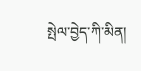སྤེལ་བྱེད་ཀི་མིན།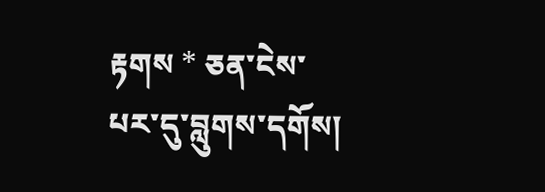རྟགས * ཅན་ངེས་པར་དུ་བླུགས་དགོས།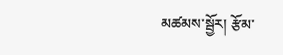མཚམས་སྦྱོར། རྩོམ་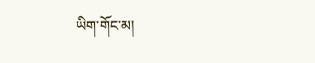ཡིག་གོང་མ།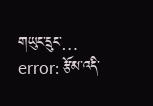གཡུང་དྲུང་…
error: རྩོམ་འདི་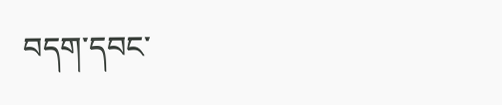བདག་དབང་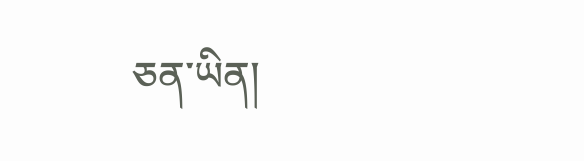ཅན་ཡིན།